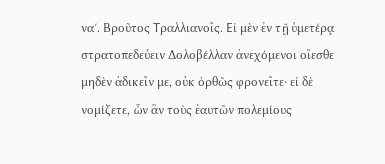να′. Βροῦτος Τραλλιανοῖς. Εἰ μὲν ἐν τῇ ὑμετέρᾳ στρατοπεδεύειν Δολοβέλλαν ἀνεχόμενοι οἴεσθε μηδὲν ἀδικεῖν με, οὐκ ὀρθῶς φρονεῖτε· εἰ δὲ νομίζετε, ὧν ἂν τοὺς ἑαυτῶν πολεμίους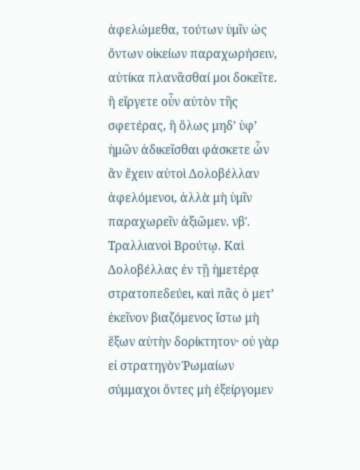ἀφελώμεθα, τούτων ὑμῖν ὡς ὄντων οἰκείων παραχωρήσειν, αὐτίκα πλανᾶσθαί μοι δοκεῖτε. ἢ εἴργετε οὖν αὐτὸν τῆς σφετέρας, ἢ ὅλως μηδ’ ὑφ’ ἡμῶν ἀδικεῖσθαι φάσκετε ὧν ἂν ἔχειν αὐτοὶ Δολοβέλλαν ἀφελόμενοι, ἀλλὰ μὴ ὑμῖν παραχωρεῖν ἀξιῶμεν. νβ′. Τραλλιανοὶ Βρούτῳ. Καὶ Δολοβέλλας ἐν τῇ ἡμετέρᾳ στρατοπεδεύει, καὶ πᾶς ὁ μετ’ ἐκεῖνον βιαζόμενος ἴστω μὴ ἕξων αὐτὴν δορίκτητον· οὐ γὰρ εἰ στρατηγὸν Ῥωμαίων σύμμαχοι ὄντες μὴ ἐξείργομεν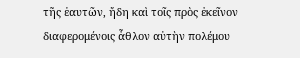τῆς ἑαυτῶν, ἤδη καὶ τοῖς πρὸς ἐκεῖνον διαφερομένοις ἆθλον αὐτὴν πολέμου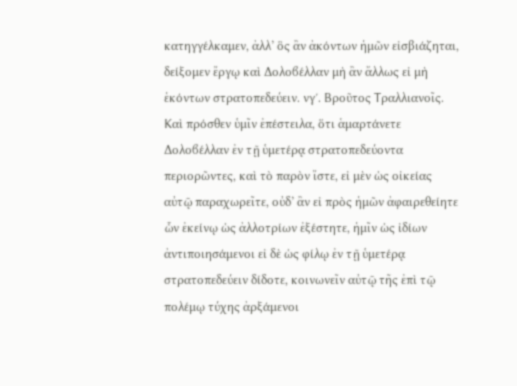κατηγγέλκαμεν, ἀλλ’ ὃς ἂν ἀκόντων ἡμῶν εἰσβιάζηται, δείξομεν ἔργῳ καὶ Δολοϐέλλαν μὴ ἂν ἄλλως εἰ μὴ ἑκόντων στρατοπεδεύειν. νγ′. Βροῦτος Τραλλιανοῖς. Καὶ πρόσθεν ὑμῖν ἐπέστειλα, ὅτι ἁμαρτάνετε Δολοϐέλλαν ἐν τῇ ὑμετέρᾳ στρατοπεδεύοντα περιορῶντες, καὶ τὸ παρὸν ἴστε, εἰ μὲν ὡς οἰκείας αὐτῷ παραχωρεῖτε, οὐδ’ ἂν εἰ πρὸς ἡμῶν ἀφαιρεθείητε ὧν ἐκείνῳ ὡς ἀλλοτρίων ἐξέστητε, ἡμῖν ὡς ἰδίων ἀντιποιησάμενοι εἰ δὲ ὡς φίλῳ ἐν τῇ ὑμετέρᾳ στρατοπεδεύειν δίδοτε, κοινωνεῖν αὐτῷ τῆς ἐπὶ τῷ πολέμῳ τύχης ἀρξάμενοι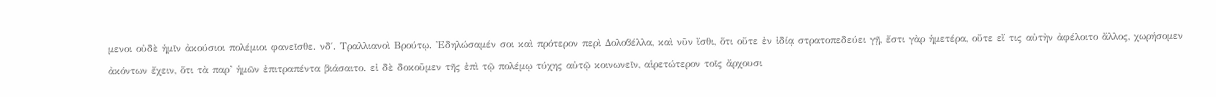μενοι οὐδὲ ἡμῖν ἀκούσιοι πολέμιοι φανεῖσθε. νδ′. Τραλλιανοὶ Βρούτῳ. Ἐδηλώσαμέν σοι καὶ πρότερον περὶ Δολοϐέλλα, καὶ νῦν ἴσθι, ὅτι οὔτε ἐν ἰδίᾳ στρατοπεδεύει γῇ, ἔστι γὰρ ἡμετέρα, οὔτε εἴ τις αὐτὴν ἀφέλοιτο ἄλλος, χωρήσομεν ἀκόντων ἔχειν, ὅτι τὰ παρ’ ἡμῶν ἐπιτραπέντα βιάσαιτο. εἰ δὲ δοκοῦμεν τῆς ἐπὶ τῷ πολέμῳ τύχης αὐτῷ κοινωνεῖν, αἱρετώτερον τοῖς ἄρχουσι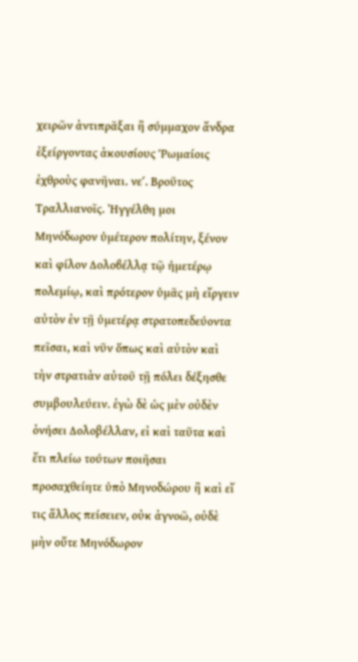χειρῶν ἀντιπρᾶξαι ἢ σύμμαχον ἄνδρα ἐξείργοντας ἀκουσίους Ῥωμαίοις ἐχθροὺς φανῆναι. νε′. Βροῦτος Τραλλιανοῖς. Ἠγγέλθη μοι Μηνόδωρον ὑμέτερον πολίτην, ξένον καὶ φίλον Δολοϐέλλᾳ τῷ ἡμετέρῳ πολεμίῳ, καὶ πρότερον ὑμᾶς μὴ εἴργειν αὐτὸν ἐν τῇ ὑμετέρᾳ στρατοπεδεύοντα πεῖσαι, καὶ νῦν ὅπως καὶ αὐτὸν καὶ τὴν στρατιὰν αὐτοῦ τῇ πόλει δέξησθε συμβουλεύειν. ἐγὼ δὲ ὡς μὲν οὐδὲν ὀνήσει Δολοβέλλαν, εἰ καὶ ταῦτα καὶ ἔτι πλείω τούτων ποιῆσαι προσαχθείητε ὑπὸ Μηνοδώρου ἢ καὶ εἴ τις ἄλλος πείσειεν, οὐκ ἀγνοῶ, οὐδὲ μὴν οὔτε Μηνόδωρον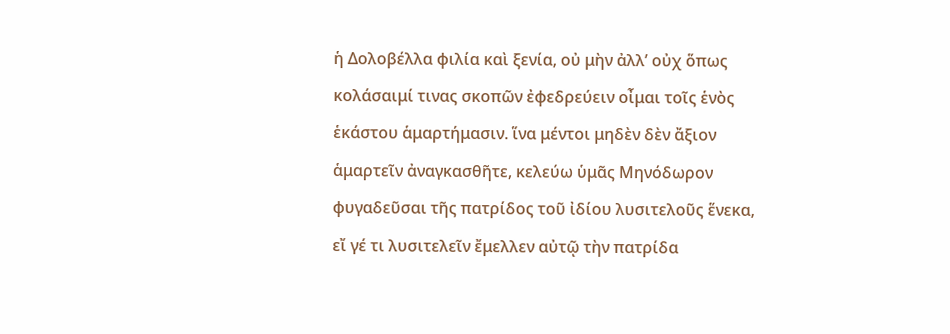ἡ Δολοβέλλα φιλία καὶ ξενία, οὐ μὴν ἀλλ’ οὐχ ὅπως κολάσαιμί τινας σκοπῶν ἐφεδρεύειν οἶμαι τοῖς ἑνὸς ἑκάστου ἁμαρτήμασιν. ἵνα μέντοι μηδὲν δὲν ἄξιον ἁμαρτεῖν ἀναγκασθῆτε, κελεύω ὑμᾶς Μηνόδωρον φυγαδεῦσαι τῆς πατρίδος τοῦ ἰδίου λυσιτελοῦς ἕνεκα, εἴ γέ τι λυσιτελεῖν ἔμελλεν αὐτῷ τὴν πατρίδα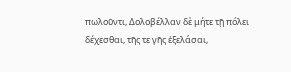πωλοῦντι, Δολοβέλλαν δὲ μήτε τῇ πόλει δέχεσθαι, τῆς τε γῆς ἐξελάσαι,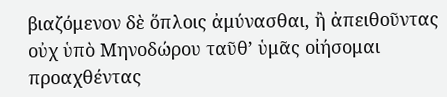βιαζόμενον δὲ ὅπλοις ἀμύνασθαι, ἢ ἀπειθοῦντας οὐχ ὑπὸ Μηνοδώρου ταῦθ’ ὑμᾶς οἰήσομαι προαχθέντας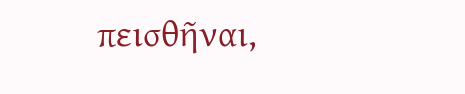πεισθῆναι,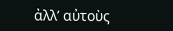ἀλλ’ αὐτοὺς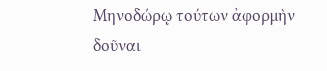Μηνοδώρῳ τούτων ἀφορμὴν δοῦναι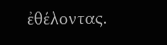ἐθέλοντας.